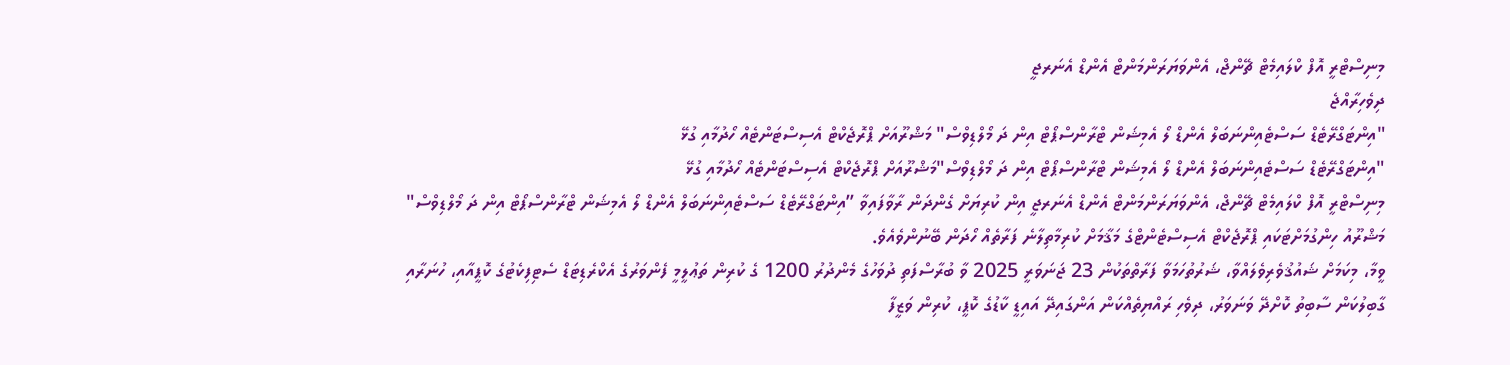މިނިސްޓްރީ އޮފް ކްލައިމެޓް ޗޭންޖް، އެންވަޔަރަންމަންޓް އެންޑް އެނަރޖީ
ދިވެހިރާއްޖެ
"އިންޓަގްރޭޓެޑް ސަސްޓެއިންނަބަލް އެންޑް ލޯ އެމިޝަން ޓްރާންސްޕޯޓް އިން ދަ މޯލްޑިވްސް" މަޝްރޫއަށް ޕްރޮޖެކްޓް އެސިސްޓަންޓެއް ހޯދުމާއި ގުޅޭ
"އިންޓަގްރޭޓެޑް ސަސްޓެއިންނަބަލް އެންޑް ލޯ އެމިޝަން ޓްރާންސްޕޯޓް އިން ދަ މޯލްޑިވްސް"މަޝްރޫއަށް ޕްރޮޖެކްޓް އެސިސްޓަންޓެއް ހޯދުމާއި ގުޅޭ
މިނިސްޓްރީ އޮފް ކްލައިމެޓް ޗޭންޖް، އެންވަޔަރަންމަންޓް އެންޑް އެނަރޖީ އިން ކުރިޔަށް ގެންދަން ރާވާފައިވާ ”އިންޓަގްރޭޓެޑް ސަސްޓެއިންނަބަލް އެންޑް ލޯ އެމިޝަން ޓްރާންސްޕޯޓް އިން ދަ މޯލްޑިވްސް" މަޝްރޫއު ހިންގުމަށްޓަކައި ޕްރޮޖެކްޓް އެސިސްޓެންޓްގެ މަޤާމަށް ކުރިމާތިލާނެ ފަރާތެއް ހޯދަން ބޭނުންވެއެވެ.
ވީމާ، މިކަމަށް ޝައުޤުވެރިވެލައްވާ، ޝަރުތުހަމަވާ ފަރާތްތަކުން 23 ޖަނަވަރީ 2025 ވާ ބުރާސްފަތި ދުވަހުގެ މެންދުރު 1200 ގެ ކުރިން ތަޢުލީމީ ފެންވަރުގެ އެކްރެޑިޓަޑް ސެޓިފިކެޓުގެ ކޮޕީއާއި، ހުނަރާއި ގާބިލުކަން ސާބިތު ކޮށްދޭ ވަނަވަރު، ދިވެހި ރައްޔިތެއްކަން އަންގައިދޭ އައިޑީ ކާޑުގެ ކޮޕީ، ކުރިން ވަޒީފާ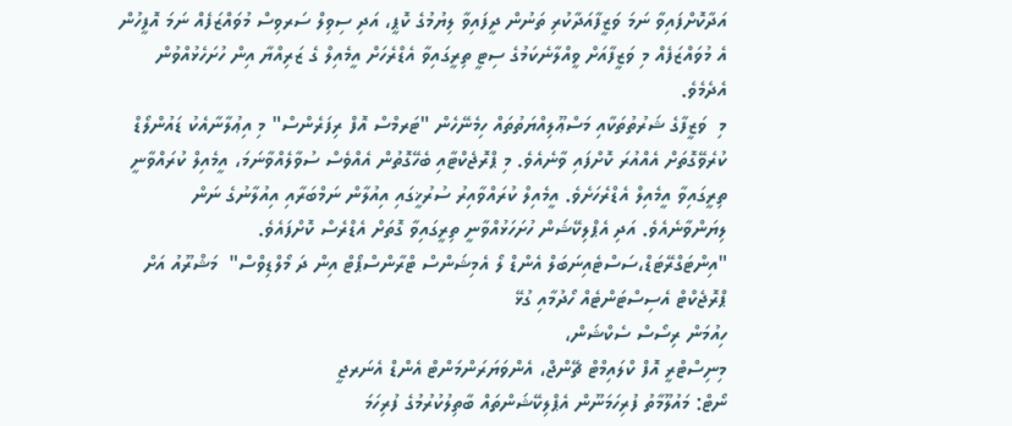އަދާކޮށްފައިވާ ނަމަ ވަޒީފާއަދާކުރި ތަނުން ދީފައިވާ ލިޔުމުގެ ކޮޕީ، އަދި ސިވިލް ސަރވިސް މުވައްޒަފެއް ނަމަ އޮފީހުން އެ މުވައްޒަފެއް މި ވަޒީފާއަށް ވީއްލާނެކަމުގެ ސިޓީ ތިރީގައިވާ އެޑްރެހަށް އީމެއިލް ގެ ޒަރިއްޔާ އިން ހުށަހެޅުއްވުން އެދެމެވެ.
މި  ވަޒީފާގެ ޝަރުތުތަކާއި މަސްޢޫލިއްޔަތުތައް ހިމެނޭހެން "ޓަރމްސް އޮފް ރިފަރެންސް" މި އިޢުލާނާއެކު ޑައުންލޯޑް ކުރެވޭގޮތަށް އެއްއުރަ ކޮށްފައި ވާނެއެވެ. މި ޕްރޮޖެކްޓާއި ބެހޭގޮތުން އެއްވެސް ސުވާލެއްވާނަމަ، އީމެއިލް ކުރައްވާނީ ތިރީގައިވާ އީމެއިލް އެޑްރެހަށެވެ. އީމެއިލް ކުރައްވާއިރު ސުރުޚީގައި އިއުލާން ނަމްބަރާއި އިއުލާނުގެ ނަން ލިޔަންވާނެއެވެ. އަދި އެޕްލިކޭޝަން ހުށަހަޅުއްވާނީ ތިރީގައިވާ ގޮތަށް އެޑްރެސް ކޮށްފައެވެ.
"އިންޓަގްރޭޓަޑް،ސަސްޓެއިނަބަލް އެންޑް ލޯ އެމިޝަންސް ޓްރާންސްޕޯޓް އިން ދަ މޯލްޑިވްސް"  މަޝްރޫއު އަށް ޕްރޮޖެކްޓް އެސިސްޓަންޓެއް ހޯދުމާއި ގުޅޭ
ހިއުމަން ރިސޯސް ސެކްޝަން،
މިނިސްޓްރީ އޮފް ކްލައިމްޓް ޗޭންޖް، އެންވަޔަރަންމަންޓް އެންޑް އެނަރޖީ
ނޯޓް: މައުލޫމާތު ފުރިހަމަނޫން އެޕްލިކޭޝަންތައް ބާތިލުކުރުމުގެ ފުރިހަމަ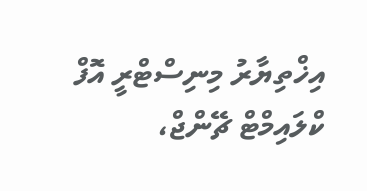އިޚްތިޔާރު މިނިސްޓްރީ އޮފް ކްލައިމްޓް ޗޭންޖް،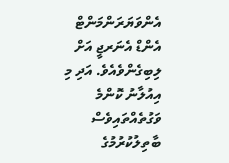އެންވަޔަރަންމަންޓް އެންޑް އެނަރޖީ އަށް ލިބިގެންވެއެވެ. އަދި މި އިއުލާނު ކޮންމެ ވަގުތެއްތައިވެސް ބާތިލުކުރުމުގެ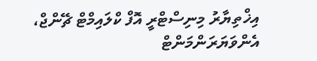އިޚްތިޔާރު މިނިސްޓްރީ އޮފް ކްލައިމްޓް ޗޭންޖް، އެންވަޔަރަންމަންޓް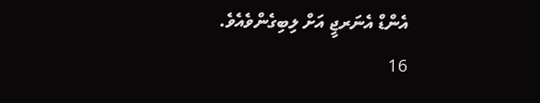އެންޑް އެނަރޖީ އަށް ލިބިގެންވެއެވެ.
16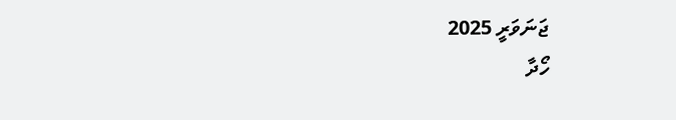ޖަނަވަރީ 2025
ހޯދާ